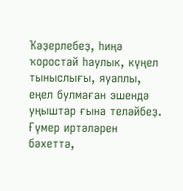Ҡәҙерлебеҙ, һиңә ҡоростай һаулык, күңел тыныслығы, яуаплы, еңел булмаған эшендә уңыштар ғына теләйбеҙ. Ғүмер иртәләрен бәхеттә,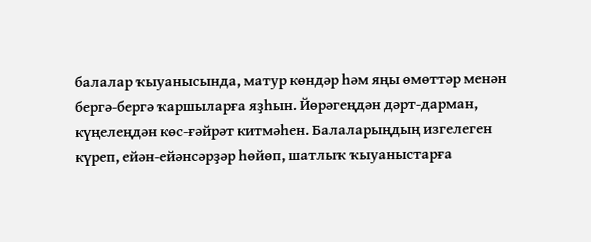балалар ҡыуанысында, матур көндәр һәм яңы өмөттәр менән бергә-бергә ҡаршыларға яҙһын. Йөрәгеңдән дәрт-дарман, күңелеңдән көс-ғәйрәт китмәһен. Балаларыңдың изгелеген күреп, ейән-ейәнсәрҙәр һөйөп, шатлыҡ ҡыуаныстарға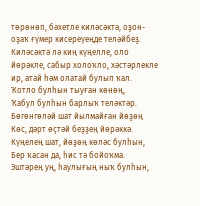төрөнөп, бәхетле киләсәктә, оҙон-оҙаҡ ғүмер кисереүеңде теләйбеҙ. Киләсәктә лә киң күңелле, оло йөрәкле, сабыр холоҡло, хәстәрлекле ир, атай һәм олатай булып ҡал.
Ҡотло булһын тыуған көнөң,
Ҡабул булһын барлыҡ теләктәр.
Бөгөнгөләй шат йылмайған йөҙөң
Көс, дәрт өҫтәй беҙҙең йөрәккә.
Күңелең шат, йөҙөң көләс булһын,
Бер ҡасан да, һис тә бойоҡма.
Эштәрең уң, һаулығың ныҡ булһын,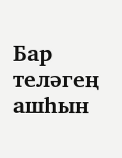Бар теләгең ашһын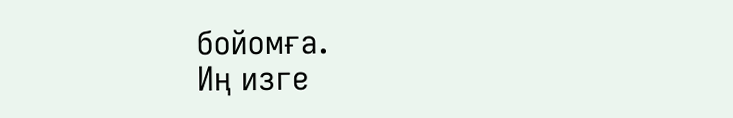бойомға.
Иң изге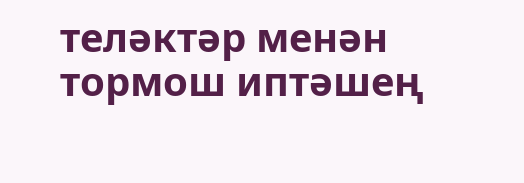теләктәр менән тормош иптәшең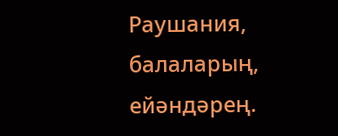Раушания, балаларың, ейәндәрең.